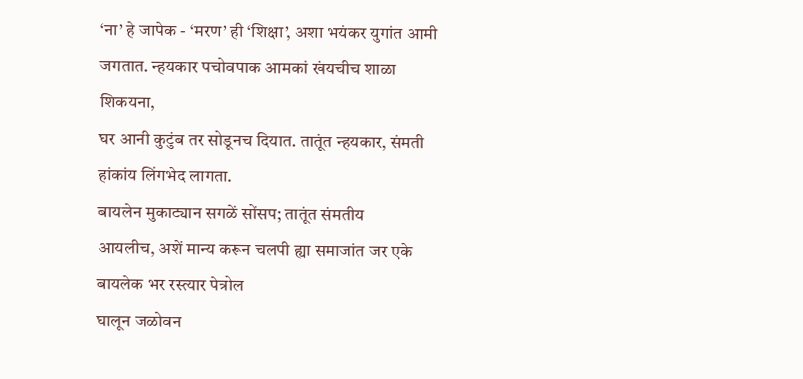‘ना’ हे जापेक - ‘मरण’ ही ‘शिक्षा’, अशा भयंकर युगांत आमी जगतात. न्हयकार पचोवपाक आमकां खंयचीच शाळा शिकयना,
घर आनी कुटुंब तर सोडूनच दियात. तातूंत न्हयकार, संमती हांकांय लिंगभेद लागता.
बायलेन मुकाट्यान सगळें सोंसप; तातूंत संमतीय
आयलीच, अशें मान्य करून चलपी ह्या समाजांत जर एके बायलेक भर रस्त्यार पेत्रोल
घालून जळोवन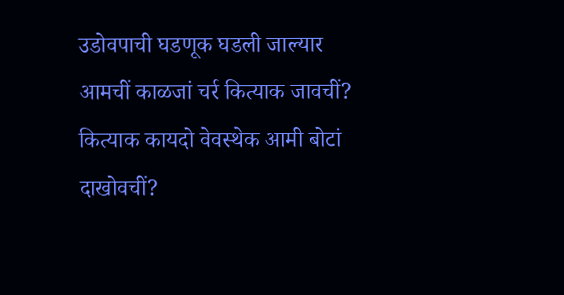उडोवपाची घडणूक घडली जाल्यार आमचीं काळजां चर्र कित्याक जावचीं? कित्याक कायदो वेवस्थेक आमी बोटां दाखोवचीं?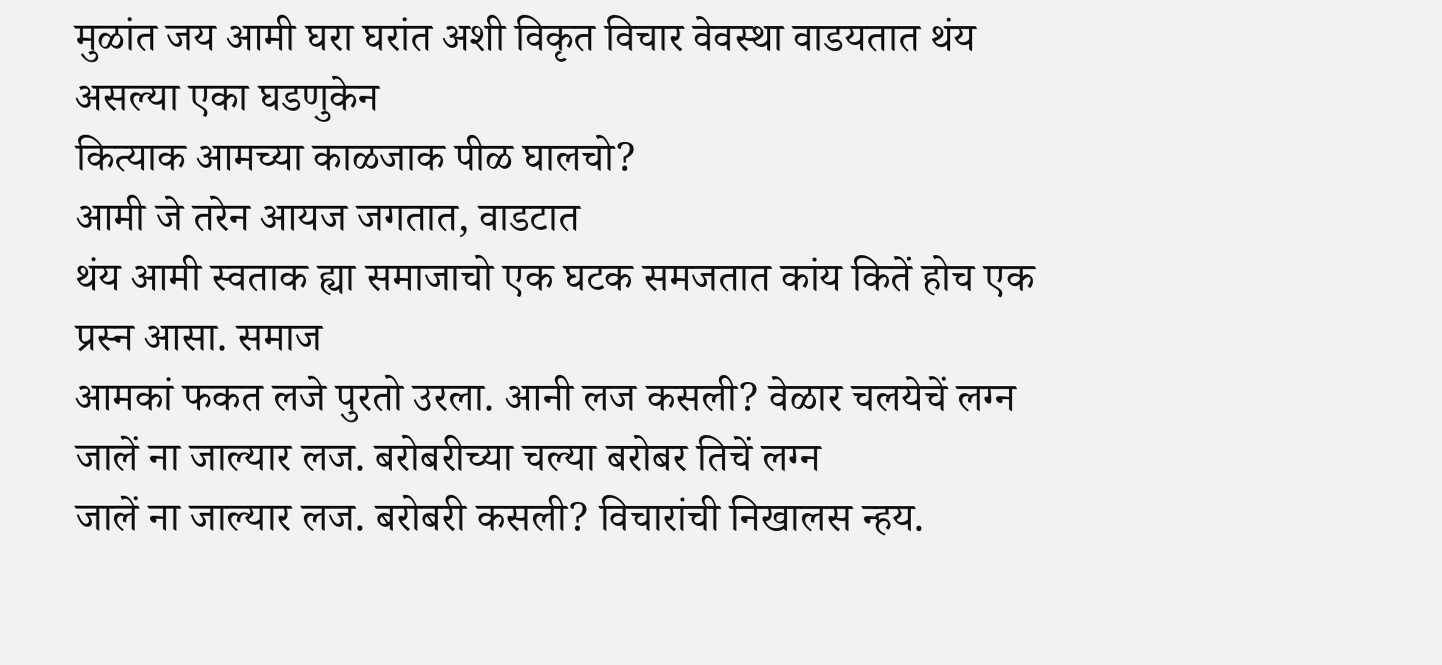मुळांत जय आमी घरा घरांत अशी विकृत विचार वेवस्था वाडयतात थंय असल्या एका घडणुकेन
कित्याक आमच्या काळजाक पीळ घालचो?
आमी जे तरेन आयज जगतात, वाडटात
थंय आमी स्वताक ह्या समाजाचो एक घटक समजतात कांय कितें होच एक प्रस्न आसा. समाज
आमकां फकत लजे पुरतो उरला. आनी लज कसली? वेळार चलयेचें लग्न जालें ना जाल्यार लज. बरोबरीच्या चल्या बरोबर तिचें लग्न
जालें ना जाल्यार लज. बरोबरी कसली? विचारांची निखालस न्हय.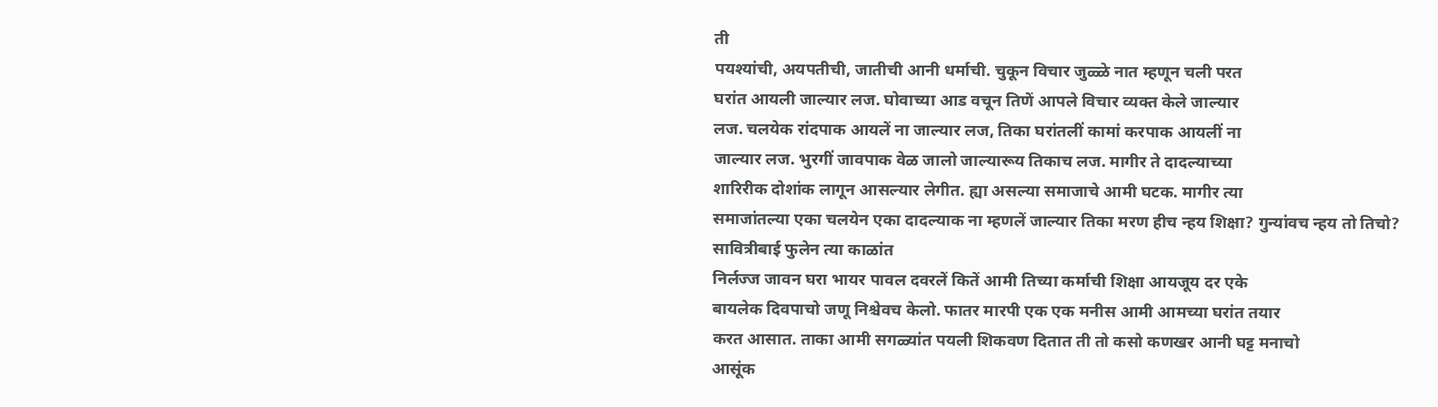ती
पयश्यांची, अयपतीची, जातीची आनी धर्माची. चुकून विचार जुळ्ळे नात म्हणून चली परत
घरांत आयली जाल्यार लज. घोवाच्या आड वचून तिणें आपले विचार व्यक्त केले जाल्यार
लज. चलयेक रांदपाक आयलें ना जाल्यार लज, तिका घरांतलीं कामां करपाक आयलीं ना
जाल्यार लज. भुरगीं जावपाक वेळ जालो जाल्यारूय तिकाच लज. मागीर ते दादल्याच्या
शारिरीक दोशांक लागून आसल्यार लेगीत. ह्या असल्या समाजाचे आमी घटक. मागीर त्या
समाजांतल्या एका चलयेन एका दादल्याक ना म्हणलें जाल्यार तिका मरण हीच न्हय शिक्षा? गुन्यांवच न्हय तो तिचो?
सावित्रीबाई फुलेन त्या काळांत
निर्लज्ज जावन घरा भायर पावल दवरलें कितें आमी तिच्या कर्माची शिक्षा आयजूय दर एके
बायलेक दिवपाचो जणू निश्चेवच केलो. फातर मारपी एक एक मनीस आमी आमच्या घरांत तयार
करत आसात. ताका आमी सगळ्यांत पयली शिकवण दितात ती तो कसो कणखर आनी घट्ट मनाचो
आसूंक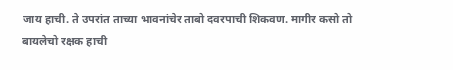जाय हाची. ते उपरांत ताच्या भावनांचेर ताबो दवरपाची शिकवण. मागीर कसो तो
बायलेचो रक्षक हाची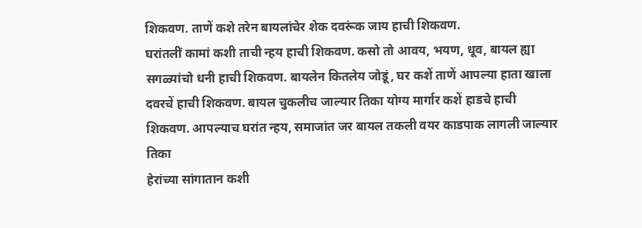शिकवण. ताणें कशे तरेन बायलांचेर शेक दवरूंक जाय हाची शिकवण.
घरांतलीं कामां कशी ताची न्हय हाची शिकवण. कसो तो आवय, भयण, धूव, बायल ह्या
सगळ्यांचो धनी हाची शिकवण. बायलेन कितलेय जोडूं, घर कशें ताणें आपल्या हाता खाला
दवरचें हाची शिकवण. बायल चुकलीच जाल्यार तिका योग्य मार्गार कशें हाडचे हाची
शिकवण. आपल्याच घरांत न्हय, समाजांत जर बायल तकली वयर काडपाक लागली जाल्यार तिका
हेरांच्या सांगातान कशी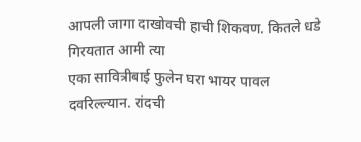आपली जागा दाखोवची हाची शिकवण. कितले धडे गिरयतात आमी त्या
एका सावित्रीबाई फुलेन घरा भायर पावल दवरिल्ल्यान. रांदची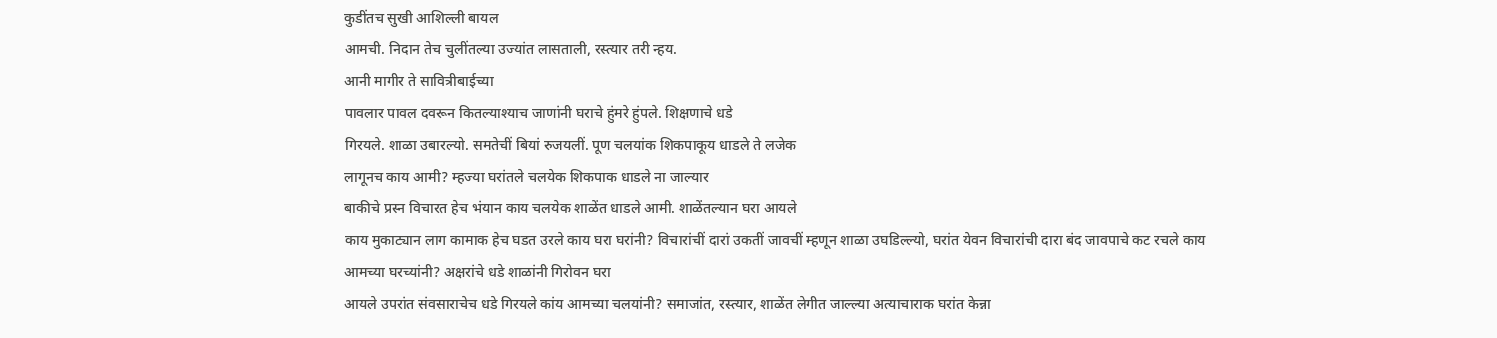कुडींतच सुखी आशिल्ली बायल
आमची. निदान तेच चुलींतल्या उज्यांत लासताली, रस्त्यार तरी न्हय.
आनी मागीर ते सावित्रीबाईच्या
पावलार पावल दवरून कितल्याश्याच जाणांनी घराचे हुंमरे हुंपले. शिक्षणाचे धडे
गिरयले. शाळा उबारल्यो. समतेचीं बियां रुजयलीं. पूण चलयांक शिकपाकूय धाडले ते लजेक
लागूनच काय आमी? म्हज्या घरांतले चलयेक शिकपाक धाडले ना जाल्यार
बाकीचे प्रस्न विचारत हेच भंयान काय चलयेक शाळेंत धाडले आमी. शाळेंतल्यान घरा आयले
काय मुकाट्यान लाग कामाक हेच घडत उरले काय घरा घरांनी? विचारांचीं दारां उकतीं जावचीं म्हणून शाळा उघडिल्ल्यो, घरांत येवन विचारांची दारा बंद जावपाचे कट रचले काय
आमच्या घरच्यांनी? अक्षरांचे धडे शाळांनी गिरोवन घरा
आयले उपरांत संवसाराचेच धडे गिरयले कांय आमच्या चलयांनी? समाजांत, रस्त्यार, शाळेंत लेगीत जाल्ल्या अत्याचाराक घरांत केन्ना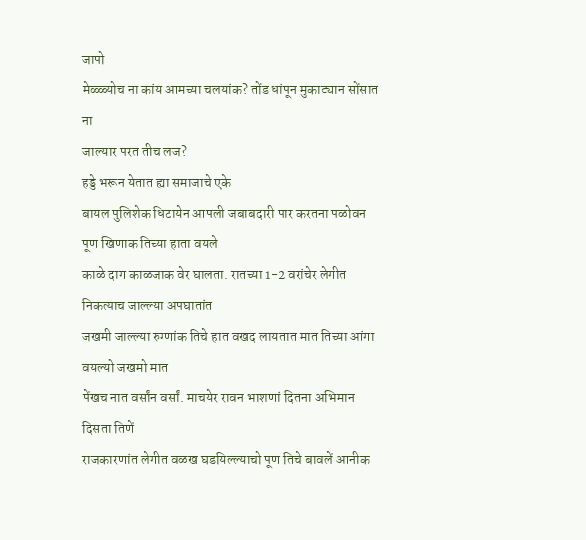जापो
मेळ्ळ्योच ना कांय आमच्या चलयांक? तोंड धांपून मुकाट्यान सोंसात ना
जाल्यार परत तीच लज?
हड्डे भरून येतात ह्या समाजाचे एके
बायल पुलिशेक धिटायेन आपली जबाबदारी पार करतना पळोवन पूण खिणाक तिच्या हाता वयले
काळे दाग काळजाक वेर घालता. रातच्या 1-2 वरांचेर लेगीत निकत्याच जाल्ल्या अपघातांत
जखमी जाल्ल्या रुग्णांक तिचे हात वखद लायतात मात तिच्या आंगा वयल्यो जखमो मात
पेंखच नात वर्सांन वर्सां. माचयेर रावन भाशणां दितना अभिमान दिसता तिणें
राजकारणांत लेगीत वळख घडयिल्ल्याचो पूण तिचे बावलें आनीक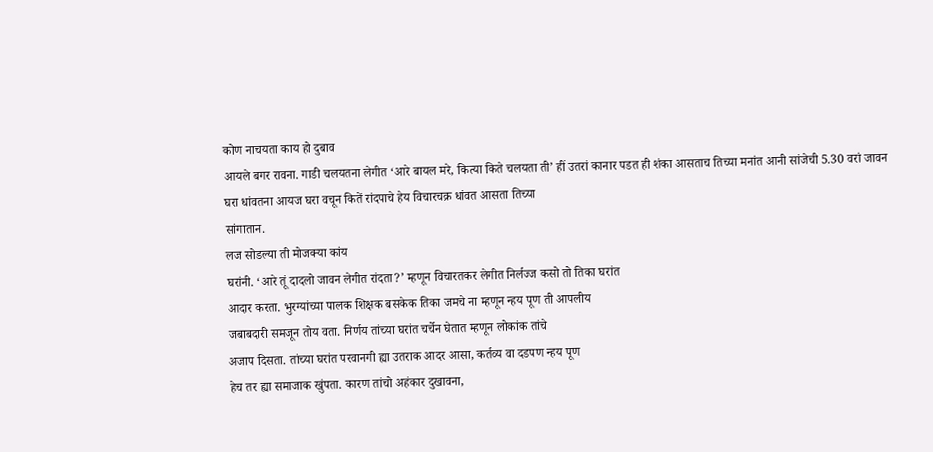कोण नाचयता काय हो दुबाव
आयले बगर रावना. गाडी चलयतना लेगीत ‘आरे बायल मरे, कित्या किते चलयता ती’ हीं उतरां कानार पडत ही शंका आसताच तिच्या मनांत आनी सांजेची 5.30 वरां जावन
घरा धांवतना आयज घरा वचून कितें रांदपाचे हेय विचारचक्र धांवत आसता तिच्या
सांगातान.
लज सोडल्या ती मोजक्या कांय
घरांनी. ‘आरे तूं दादलो जावन लेगीत रांदता?’ म्हणून विचारतकर लेगीत निर्लज्ज कसो तो तिका घरांत
आदार करता. भुरग्यांच्या पालक शिक्षक बसकेक तिका जमचे ना म्हणून न्हय पूण ती आपलीय
जबाबदारी समजून तोय वता. निर्णय तांच्या घरांत चर्चेन घेतात म्हणून लोकांक तांचे
अजाप दिसता. तांच्या घरांत परवानगी ह्या उतराक आदर आसा, कर्तव्य वा दडपण न्हय पूण
हेच तर ह्या समाजाक खुंपता. कारण तांचो अहंकार दुखावना,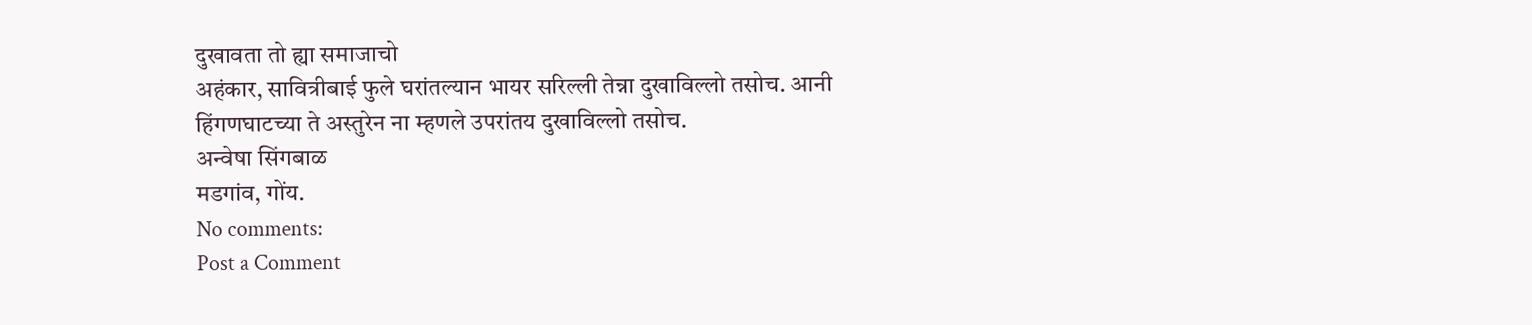दुखावता तो ह्या समाजाचो
अहंकार, सावित्रीबाई फुले घरांतल्यान भायर सरिल्ली तेन्ना दुखाविल्लो तसोच. आनी
हिंगणघाटच्या ते अस्तुरेन ना म्हणले उपरांतय दुखाविल्लो तसोच.
अन्वेषा सिंगबाळ
मडगांव, गोंय.
No comments:
Post a Comment